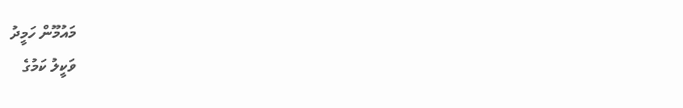މައުމޫން ހަމީދު
ވަކީލު ކަމުގެ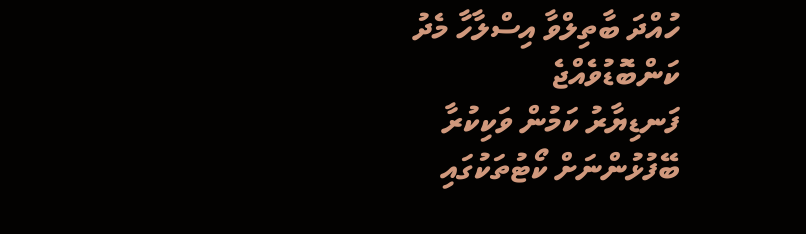ހުއްދަ ބާތިލްވާ އިސްލާހާ މެދު ކަންބޮޑުވެއްޖެ
ފަނޑިޔާރު ކަމުން ވަކިކުރާ ބޭފުޅުންނަށް ކޯޓުތަކުގައި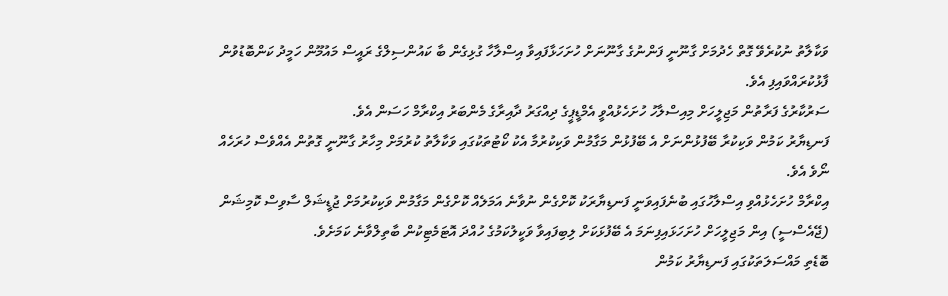ވަކާލާތު ނުކުރެވޭ ގޮތް ހެދުމަށް ގާނޫނީ ފަންނުގެ ގާނޫނަށް ހުށަހަޅާފައިވާ އިސްލާހާ ގުޅިގެން ބާ ކައުންސިލްގެ ރައީސް މައުމޫން ހަމީދު ކަންބޮޑުވުން ފާޅުކުރައްވައިފި އެވެ.
ސަރުކާރުގެ ފަރާތުން މަޖިލީހަށް މިއިސްލާހު ހުށަހެޅުއްވީ އެމްޑީޕީގެ ދިއްގަރު ދާއިރާގެ މެންބަރު އިކްރާމް ހަސަން އެވެ.
ފަނޑިޔާރު ކަމުން ވަކިކުރާ ބޭފުޅުންނަށް އެ ބޭފުޅުން މަގާމުން ވަކިކުރުމާ އެކު ކޯޓުތަކުގައި ވަކާލާތު ކުރުމަށް މިހާރު ގާނޫނީ ގޮތުން އެއްވެސް ހުރަހެއް ނޯވެ އެވެ.
އިކްރާމް ހުށަހެޅުއްވި އިސްލާހުގައި ބުނެފައިވަނީ ފަނޑިޔާރަކު ކޮށްގެން ނުވާނެ އަމަލެއް ކޮށްގެން މަގާމުން ވަކިކުރުމަށް ޖުޑީޝަލް ސާވިސް ކޮމިޝަން (ޖޭއެސްސީ) އިން މަޖިލީހަށް ހުށަހަޅައިފިނަމަ އެ ބޭފުޅަކަށް ލިބިފައިވާ ވަކީލުކަމުގެ ހުއްދަ އޮޓަމެޓިކުން ބާތިލްވާނެ ކަމަށެވެ.
ބޮޑެތި މައްސަލަތަކުގައި ފަނޑިޔާރު ކަމުން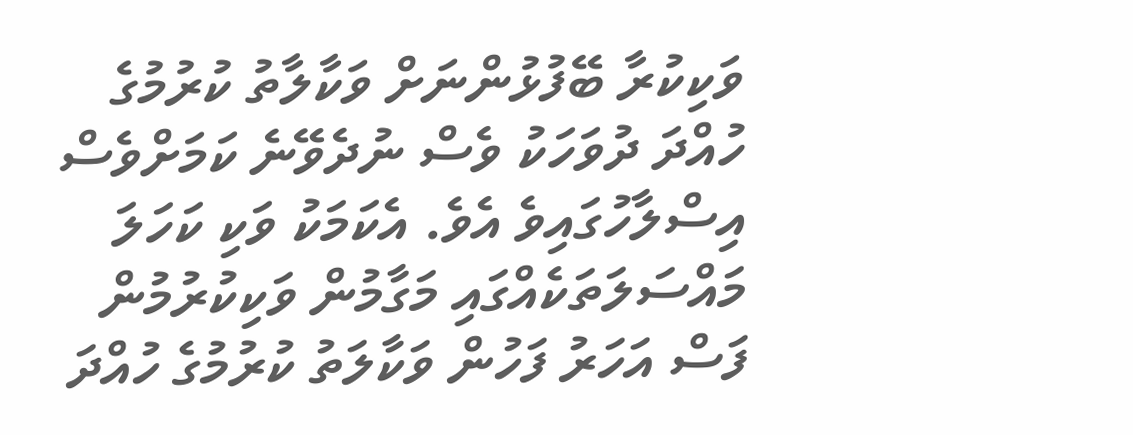ވަކިކުރާ ބޭފުޅުންނަށް ވަކާލާތު ކުރުމުގެ ހުއްދަ ދުވަހަކު ވެސް ނުދެވޭނެ ކަމަށްވެސް އިސްލާހުގައިވެ އެވެ. އެކަމަކު ވަކި ކަހަލަ މައްސަލަތަކެއްގައި މަގާމުން ވަކިކުރުމުން ފަސް އަހަރު ފަހުން ވަކާލަތު ކުރުމުގެ ހުއްދަ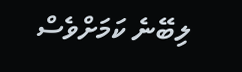ލިބޭނެ ކަމަށްވެސް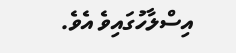އިސްލާހުގައިވެ އެވެ.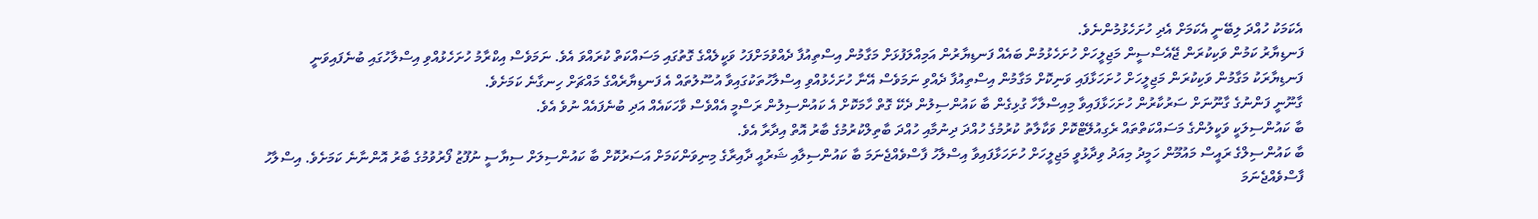އެކަމަކު ހުއްދަ ލިބޭނީ އެކަމަށް އެދި ހުށަހެޅުމުންނެވެ.
ފަނޑިޔާރު ކަމުން ވަކިކުރަން ޖޭއެސްސީން މަޖިލީހަށް ހުށަހެޅުމުން ބައެއް ފަނޑިޔާރުން އަމިއްލަފުޅަށް މަގާމުން އިސްތިއުފާ ދެއްވުމަށްފަހު ވަކީލެއްގެ ގޮތުގައި މަސައްކަތް ކުރައްވަ އެވެ. ނަމަވެސް އިކްރާމު ހުށަހެޅުއްވި އިސްލާހުގައި ބުނެފައިވަނީ ފަނޑިޔާރަކު މަގާމުން ވަކިކުރަން މަޖިލީހަށް ހުށަހަޅާފައި ވަނިކޮށް މަގާމުން އިސްތިއުފާ ދެއްވި ނަމަވެސް އޭނާ ހުށަހެޅުއްވި އިސްލާހުތަކުގައިވާ އުސޫލުތައް އެ ފަނޑިޔާރެއްގެ މައްޗަށް ހިނގާނެ ކަމަށެވެ.
ގާނޫނީ ފަންނުގެ ގާނޫނަށް ސަރުކާރުން ހުށަހަޅާފައިވާ މިއިސްލާހާ ގުޅިގެން ބާ ކައުންސިލުން ދެކޭ ގޮތް ހާމަކޮށް އެ ކައުންސިލުން ރަސްމީ އެއްވެސް ވާހަކައެއް އަދި ބުނެފައެއް ނުވެ އެވެ.
ބާ ކައުންސިލަކީ ވަކީލުންގެ މަސައްކަތްތައް ރެގިއުލޭޓްކޮށް ވަކާލާތު ކުރުމުގެ ހުއްދަ ދިނުމާއި ހުއްދަ ބާތިލްކުރުމުގެ ބާރު އޮތް އިދާރާ އެވެ.
ބާ ކައުންސިލްގެ ރައީސް މައުމޫން ހަމީދު މިއަދު ވިދާޅުވީ މަޖިލީހަށް ހުށަހަޅާފައިވާ އިސްލާހު ފާސްވެއްޖެނަމަ ބާ ކައުންސިލާއި ޝަރުއީ ދާއިރާގެ މިނިވަންކަމަށް އަސަރުކޮށް ބާ ކައުންސިލަށް ސިޔާސީ ނުފޫޒު ފޯރުވުމުގެ ބާރު އޮންނާނެ ކަމަށެވެ. އިސްލާހު ފާސްވެއްޖެނަމަ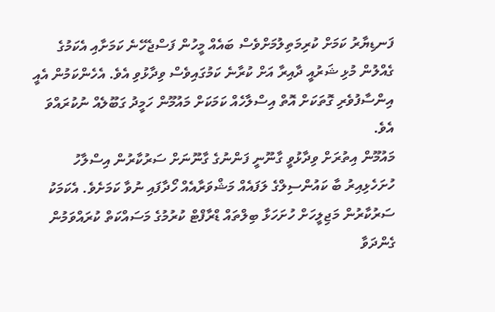ފަނޑިޔާރު ކަމަށް ކުރިމަތިލުމަށްވެސް ބައެއް މީހުން ފަސްޖެހޭނެ ކަމަށާއި އެކަމުގެ ގެއްލުން މުޅި ޝަރުއީ ދާއިރާ އަށް ކުރާނެ ކަމުގައިވެސް ވިދާޅުވި އެވެ. އެހެންކަމުން އެއީ އިންސާފުވެރި ގޮތަކަށް އޮތް އިސްލާހެއް ކަމަކަށް މައުމޫން ހަމީދު ގަބޫލެއް ނުކުރައްވަ އެވެ.
މައުމޫން އިތުރަށް ވިދާޅުވީ ގާނޫނީ ފަންނުގެ ގާނޫނަށް ސަރުކާރުން އިސްލާހު ހުށަހެޅިއިރު ބާ ކައުންސިލްގެ ލަފައެއް މަޝްވަރާއެއް ހޯދާފައި ނުވާ ކަމަށެވެ. އެކަމަކު ސަރުކާރުން މަޖިލީހަށް ހުށަހަޅާ ބިލްތައް ޑްރާފްޓް ކުރުމުގެ މަސައްކަތް ކުރައްވަމުން ގެންދަވާ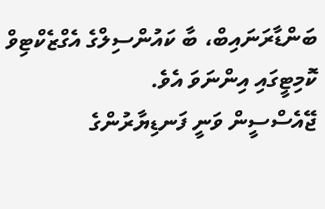ބަންޑާރަނައިބް، ބާ ކައުންސިލްގެ އެގްޒެކްޓިވް ކޮމިޓީގައި އިންނަވަ އެވެ.
ޖޭއެސްސީން ވަނީ ފަނޑިޔާރުންގެ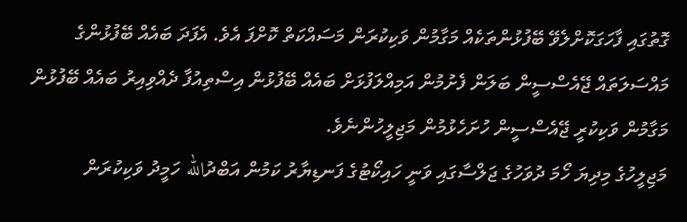ގޮތުގައި ފާހަގަކޮށްލެވޭ ބޭފުޅުންތަކެއް މަގާމުން ވަކިކުރަން މަސައްކަތް ކޮށްފަ އެވެ. އެފަދަ ބައެއް ބޭފުޅުންގެ މައްސަލަތައް ޖޭއެސްސީން ބަލަން ފެށުމުން އަމިއްލަފުޅަށް ބައެއް ބޭފުޅުން އިސްތިއުފާ ދެއްވިއިރު ބައެއް ބޭފުޅުން މަގާމުން ވަކިކުރީ ޖޭއެސްސީން ހުށަހެޅުމުން މަޖިލީހުންނެވެ.
މަޖިލީހުގެ މިދިޔަ ހޯމަ ދުވަހުގެ ޖަލްސާގައި ވަނީ ހައިކޯޓުގެ ފަނޑިޔާރު ކަމުން އަބްދުالله ހަމީދު ވަކިކުރަން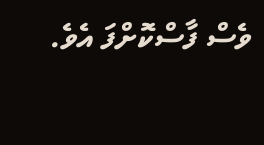ވެސް ފާސްކޮށްފަ އެވެ.